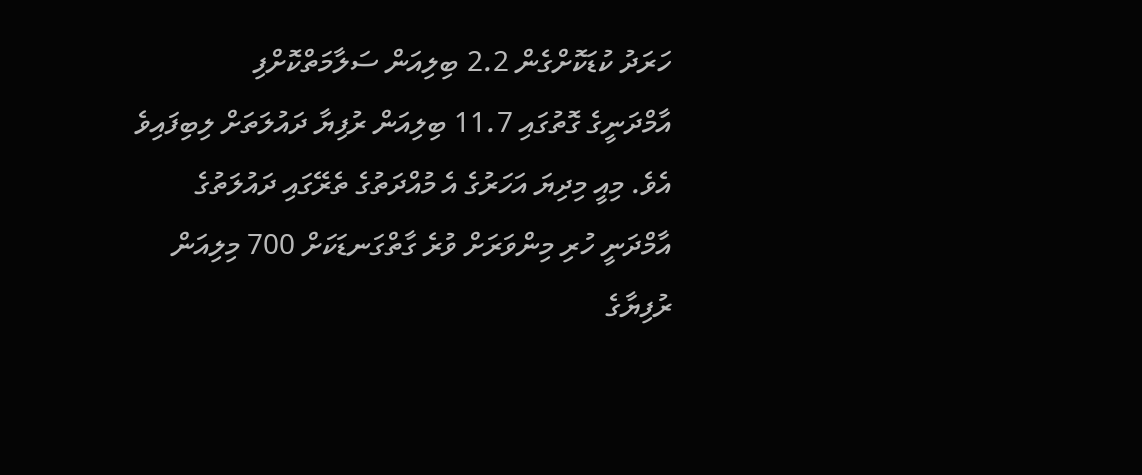ހަރަދު ކުޑަކޮށްގެން 2.2 ބިލިއަން ސަލާމަތްކޮށްފި
އާމްދަނީގެ ގޮތުގައި 11.7 ބިލިއަން ރުފިޔާ ދައުލަތަށް ލިބިފައިވެ އެވެ. މިއީ މިދިޔަ އަހަރުގެ އެ މުއްދަތުގެ ތެރޭގައި ދައުލަތުގެ އާމްދަނީ ހުރި މިންވަރަށް ވުރެ ގާތްގަނޑަކަށް 700 މިލިއަން ރުފިޔާގެ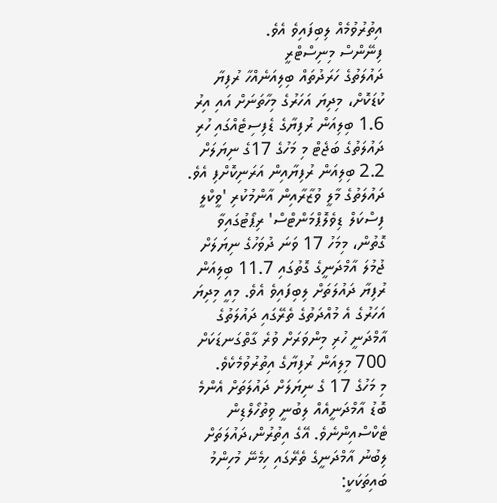އިތުރުވުމެއް ލިބިފައިވެ އެވެ.
ފިނޭންސް މިނިސްޓްރީ
ދައުލަތުގެ ހަރަދުތައް ބިލިއަނެއްހާ ރުފިޔާ ކުޑަކޮށް، މިދިޔަ އަހަރުގެ މިހާތަނަށް އައި އިރު 1.6 ބިލިއަން ރުފިޔާގެ ޑެފިސިޓެއްގައި ހުރި ދައުލަތުގެ ބަޖެޓް މި މަހުގެ 17ގެ ނިޔަލަށް 2.2 ބިލިއަން ރުފިޔާއިން އަރަނިކޮށްފި އެވެ.
ދައުލަތުގެ މާލީ ވުޒާރާއިން އާންމުކުރި 'ވީކްލީ ފިސްކަލް ޑިވެލޮޕްމަންޓްސް' ރިޕޯޓުގައިވާ ގޮތުން، މިމަހު 17 ވަނަ ދުވަހުގެ ނިޔަލަށް ޖުމުލަ އާމްދަނީގެ ގޮތުގައި 11.7 ބިލިއަން ރުފިޔާ ދައުލަތަށް ލިބިފައިވެ އެވެ. މިއީ މިދިޔަ އަހަރުގެ އެ މުއްދަތުގެ ތެރޭގައި ދައުލަތުގެ އާމްދަނީ ހުރި މިންވަރަށް ވުރެ ގާތްގަނޑަކަށް 700 މިލިއަން ރުފިޔާގެ އިތުރުވުމެކެވެ.
މި މަހުގެ 17 ގެ ނިޔަލަށް ދައުލަތަށް އެންމެ ބޮޑު އާމްދަނީއެއް ލިބުނީ ވިތުހޯލްޑިން ޓެކްސްއިންނެވެ. އޭގެ އިތުރުން،ދައުލަތަށް ލިބުނު އާމްދަނީގެ ތެރޭގައި ހިމެނޭ މުހިންމު ބައިތަކަކީ: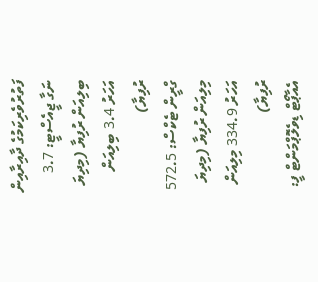ފަތުރުވެރިކަމުގެ ދާއިރާއިން ނަގާ ޖީއެސްޓީ: 3.7 ބިލިއަން ރުފިޔާ (މިދިޔަ އަހަރު 3.4 ބިލިއަން ރުފިޔާ)
ގްރީން ޓެކްސް: 572.5 މިލިއަން ރުފިޔާ (މިދިޔަ އަހަރު 334.9 މިލިއަން ރުފިޔާ)
އެއާޕޯޓް ޑިވެލޮޕްމަންޓް ފީ: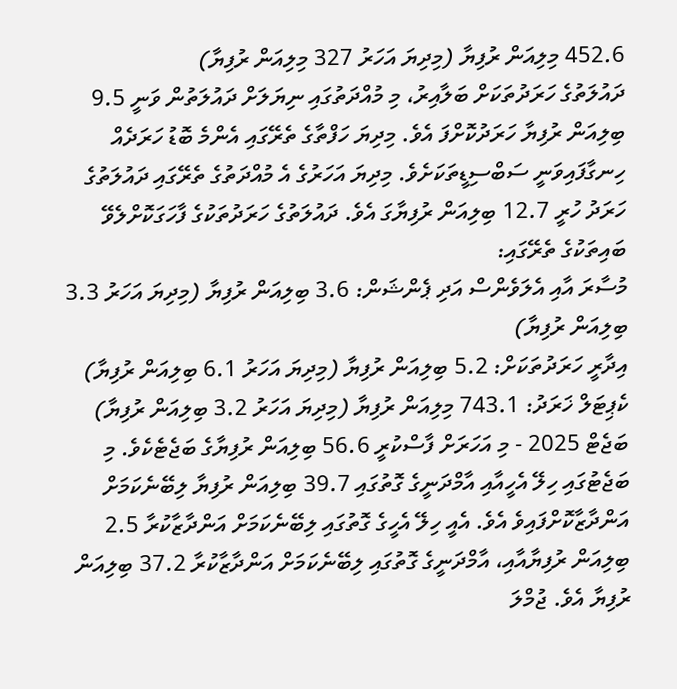452.6 މިލިއަން ރުފިޔާ (މިދިޔަ އަހަރު 327 މިލިއަން ރުފިޔާ)
ދައުލަތުގެ ހަރަދުތަކަށް ބަލާއިރު، މި މުއްދަތުގައި ނިޔަލަށް ދައުލަތުން ވަނީ 9.5 ބިލިއަން ރުފިޔާ ހަރަދުކޮށްފަ އެވެ. މިދިޔަ ހަފްތާގެ ތެރޭގައި އެންމެ ބޮޑު ހަރަދެއް ހިނގާފައިވަނީ ސަބްސިޑީތަކަށެވެ. މިދިޔަ އަހަރުގެ އެ މުއްދަތުގެ ތެރޭގައި ދައުލަތުގެ ހަރަދު ހުރީ 12.7 ބިލިއަން ރުފިޔާގަ އެވެ. ދައުލަތުގެ ހަރަދުތަކުގެ ފާހަގަކޮށްލެވޭ ބައިތަކުގެ ތެރޭގައި:
މުސާރަ އާއި އެލަވެންސް އަދި ޕެންޝަން: 3.6 ބިލިއަން ރުފިޔާ (މިދިޔަ އަހަރު 3.3 ބިލިއަން ރުފިޔާ)
އިދާރީ ހަރަދުތަކަށް: 5.2 ބިލިއަން ރުފިޔާ (މިދިޔަ އަހަރު 6.1 ބިލިއަން ރުފިޔާ)
ކެޕިޓަލް ޚަރަދު: 743.1 މިލިއަން ރުފިޔާ (މިދިޔަ އަހަރު 3.2 ބިލިއަން ރުފިޔާ)
ބަޖެޓް 2025 - މި އަހަރަށް ފާސްކުރީ 56.6 ބިލިއަން ރުފިޔާގެ ބަޖެޓެކެވެ. މި ބަޖެޓުގައި ހިލޭ އެހީއާއި އާމްދަނީގެ ގޮތުގައި 39.7 ބިލިއަން ރުފިޔާ ލިބޭނެކަމަށް އަންދާޒާކޮށްފައިވެ އެވެ. އެއީ ހިލޭ އެހީގެ ގޮތުގައި ލިބޭނެކަމަށް އަންދާޒާކުރާ 2.5 ބިލިއަން ރުފިޔާއާއި، އާމްދަނީގެ ގޮތުގައި ލިބޭނެކަމަށް އަންދާޒާކުރާ 37.2 ބިލިއަން ރުފިޔާ އެވެ. ޖުމްލަ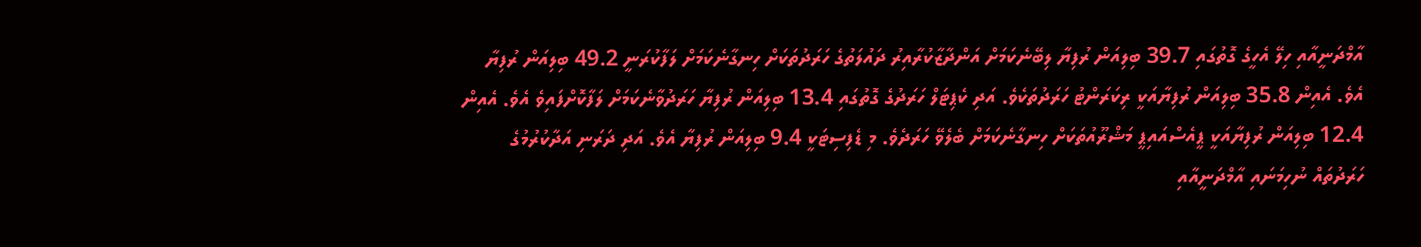އާމްދަނީއާއި ހިލޭ އެހީގެ ގޮތުގައި 39.7 ބިލިއަން ރުފިޔާ ލިބޭނެކަމަށް އަންދާޒާކުރާއިރު ދައުލަތުގެ ހަރަދުތަކަށް ހިނގާނެކަމަށް ލަފާކުރަނީ 49.2 ބިލިއަން ރުފިޔާ އެވެ. އެއިން 35.8 ބިލިއަން ރުފިޔާއަކީ ރިކަރަންޓު ހަރަދުތަކެވެ. އަދި ކެޕިޓަލް ހަރަދުގެ ގޮތުގައި 13.4 ބިލިއަން ރުފިޔާ ހަރަދުވާނެކަމަށް ލަފާކޮށްފައިވެ އެވެ. އެއިން 12.4 ބިލިއަން ރުފިޔާއަކީ ޕީއެސްއައިޕީ މަޝްރޫއުތަކަށް ހިނގާނެކަމަށް ބެލެވޭ ހަރަދެވެ. މި ޑެފިސިޓަކީ 9.4 ބިލިއަން ރުފިޔާ އެވެ. އަދި ދަރަނި އަދާކުރުމުގެ ހަރަދުތައް ނުހިމަނައި އާމްދަނީއާއި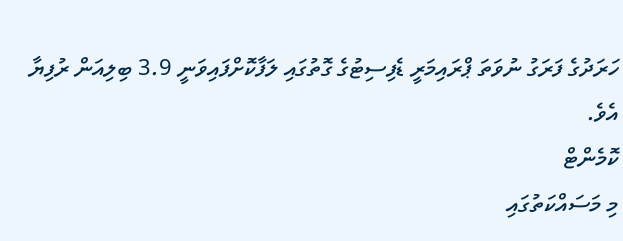ހަރަދުގެ ފަރަގު ނުވަތަ ޕްރައިމަރީ ޑެފިސިޓުގެ ގޮތުގައި ލަފާކޮށްފައިވަނީ 3.9 ބިލިއަން ރުފިޔާ އެވެ.
ކޮމެންޓް
މި މަސައްކަތުގައި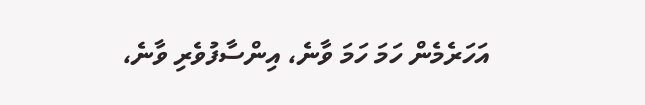އަހަރެމެން ހަމަ ހަމަ ވާނެ، އިންސާފުވެރި ވާނެ،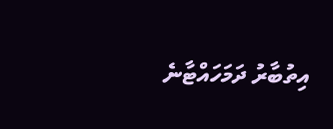އިތުބާރު ދަމަހައްޓާނެ